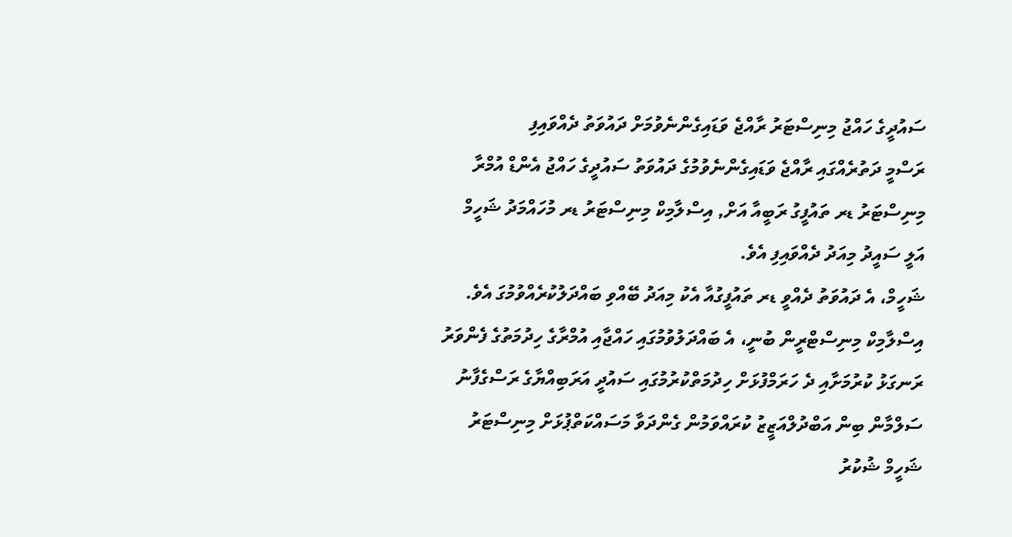ސައުދީގެ ހައްޖު މިނިސްޓަރު ރާއްޖެ ވަޑައިގެންނެވުމަށް ދައުވަތު ދެއްވައިފި
ރަސްމީ ދަތުރެއްގައި ރާއްޖެ ވަޑައިގެންނެވުމުގެ ދައުވަތު ސައުދީގެ ހައްޖު އެންޑް އުމްރާ މިނިސްޓަރު ޑރ ތައުފީގު ރަބީއާ އަށް, އިސްލާމިކް މިނިސްޓަރު ޑރ މުހައްމަދު ޝަހީމް އަލީ ސައީދު މިއަދު ދެއްވައިފި އެވެ.
ޝަހީމް، އެ ދައުވަތު ދެއްވީ ޑރ ތައުފީގުއާ އެކު މިއަދު ބޭއްވި ބައްދަލުކުރެއްވުމުގަ އެވެ.
އިސްލާމިކް މިނިސްޓްރީން ބުނީ، އެ ބައްދަލުވުމުގައި ހައްޖާއި އުމްރާގެ ހިދުމަތުގެ ފެންވަރު ރަނގަޅު ކުރުމަށާއި ދެ ހަރަމްފުޅަށް ހިދުމަތްކުރުމުގައި ސައުދީ އަރަބިއްޔާގެ ރަސްގެފާނު ސަލްމާން ބިން އަބްދުލްއަޒީޒު ކުރައްވަމުން ގެންދަވާ މަސައްކަތްޕުޅަށް މިނިސްޓަރު ޝަހީމް ޝުކުރު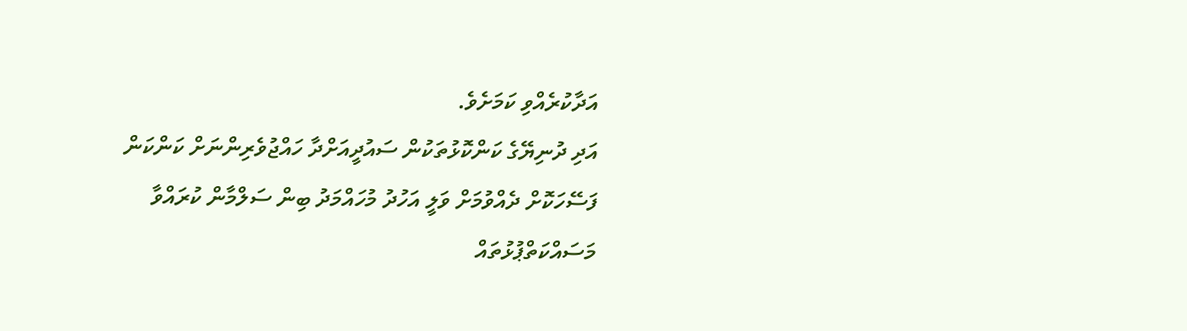އަދާކުރެއްވި ކަމަށެވެ.
އަދި ދުނިޔޭގެ ކަންކޮޅުތަކުން ސައުދީއަށްދާ ހައްޖުވެރިންނަށް ކަންކަން ފަސޭހަކޮށް ދެއްވުމަށް ވަލީ އަހުދު މުހައްމަދު ބިން ސަލްމާން ކުރައްވާ މަސައްކަތްޕުޅުތައް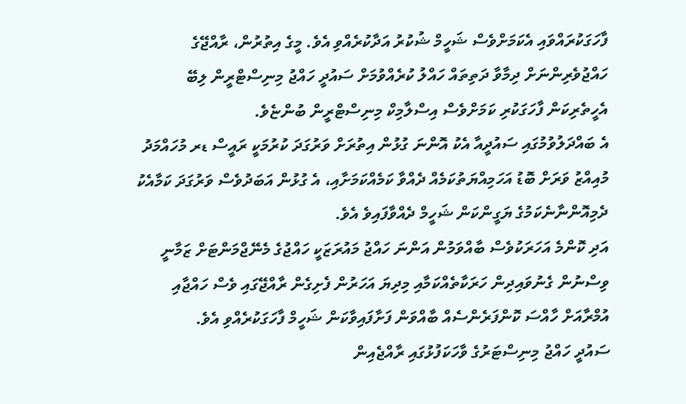ފާހަގަކުރައްވައި އެކަމަށްވެސް ޝަހީމް ޝުކުރު އަދާކުރެއްވި އެވެ. މީގެ އިތުރުން، ރާއްޖޭގެ ހައްޖުވެރިންނަށް ދިމާވާ ދަތިތައް ހައްލު ކުރެއްވުމަށް ސައުދީ ހައްޖު މިނިސްޓްރީން ލިބޭ އެހީތެރިކަން ފާހަގަކުރި ކަމަށްވެސް އިސްލާމިކް މިނިސްޓްރީން ބުންޏެވެ.
އެ ބައްދަލުވުމުގައި ސައުދީއާ އެކު އޮންނަ ގުޅުން އިތުރަށް ވަރުގަދަ ކުރުމަކީ ރައީސް ޑރ މުހައްމަދު މުއިއްޒު ވަރަށް ބޮޑު އަހަމިއްޔަތުކަމެއް ދެއްވާ ކަމެއްކަމަށާއި، އެ ގުޅުން އަބަދުވެސް ވަރުގަދަ ކަމާއެކު ދެމިއޮންނާނެކަމުގެ ޔަގީންކަން ޝަހީމް ދެއްވާފައިވެ އެވެ.
އަދި ކޮންމެ އަހަރަކުވެސް ބާއްވަމުން އަންނަ ހައްޖު މައުރަޒަކީ ހައްޖުގެ މެނޭޖްމަންޓަށް ޒަމާނީ ވިސްނުން ގެނުވައިދިން ހަރަކާތެއްކަމާއި މިދިޔަ އަހަރުން ފެށިގެން ރާއްޖޭގައި ވެސް ހައްޖާއި އުމްރާއަށް ހާއްސަ ކޮންފަރެންސެއް ބާއްވަން ފަށާފައިވާކަން ޝަހީމް ފާހަގަކުރެއްވި އެވެ.
ސައުދީ ހައްޖު މިނިސްޓަރުގެ ވާހަކަފުޅުގައި ރާއްޖެއިން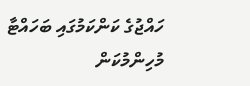ހައްޖުގެ ކަންކަމުގައި ބަހައްޓާ މުހިންމުކަން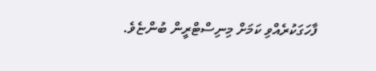ފާހަގަކުރެއްވި ކަމަށް މިނިސްޓްރީން ބުންޏެވެ.